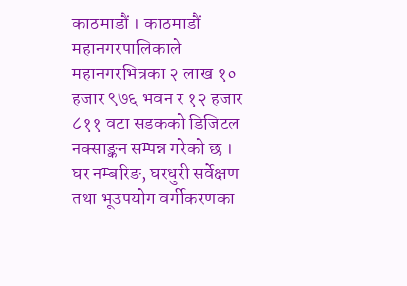काठमाडौं । काठमाडौं महानगरपालिकाले महानगरभित्रका २ लाख १० हजार ९७६ भवन र १२ हजार ८११ वटा सडकको डिजिटल नक्साङ्कन सम्पन्न गरेको छ । घर नम्बरिङ, घरधुरी सर्वेक्षण तथा भूउपयोग वर्गीकरणका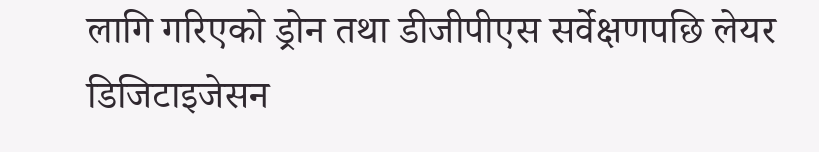लागि गरिएको ड्रोन तथा डीजीपीएस सर्वेक्षणपछि लेयर डिजिटाइजेसन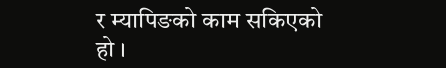र म्यापिङको काम सकिएको हो ।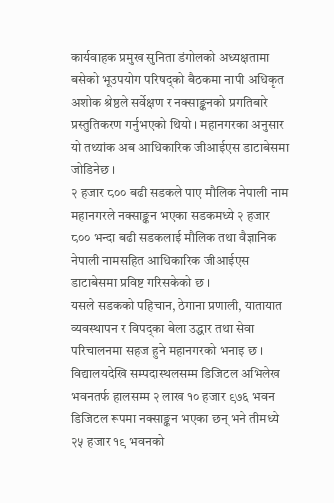कार्यवाहक प्रमुख सुनिता डंगोलको अध्यक्षतामा बसेको भूउपयोग परिषद्को बैठकमा नापी अधिकृत अशोक श्रेष्ठले सर्वेक्षण र नक्साङ्कनको प्रगतिबारे प्रस्तुतिकरण गर्नुभएको थियो । महानगरका अनुसार यो तथ्यांक अब आधिकारिक जीआईएस डाटाबेसमा जोडिनेछ ।
२ हजार ८०० बढी सडकले पाए मौलिक नेपाली नाम
महानगरले नक्साङ्कन भएका सडकमध्ये २ हजार ८०० भन्दा बढी सडकलाई मौलिक तथा वैज्ञानिक नेपाली नामसहित आधिकारिक जीआईएस डाटाबेसमा प्रविष्ट गरिसकेको छ ।
यसले सडकको पहिचान, ठेगाना प्रणाली, यातायात व्यवस्थापन र विपद्का बेला उद्धार तथा सेवा परिचालनमा सहज हुने महानगरको भनाइ छ ।
विद्यालयदेखि सम्पदास्थलसम्म डिजिटल अभिलेख
भवनतर्फ हालसम्म २ लाख १० हजार ९७६ भवन डिजिटल रूपमा नक्साङ्कन भएका छन् भने तीमध्ये २५ हजार १९ भवनको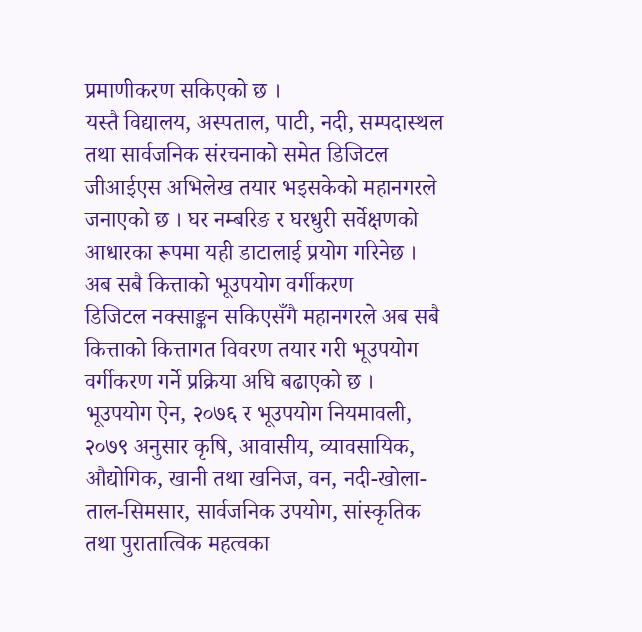प्रमाणीकरण सकिएको छ ।
यस्तै विद्यालय, अस्पताल, पाटी, नदी, सम्पदास्थल तथा सार्वजनिक संरचनाको समेत डिजिटल जीआईएस अभिलेख तयार भइसकेको महानगरले जनाएको छ । घर नम्बरिङ र घरधुरी सर्वेक्षणको आधारका रूपमा यही डाटालाई प्रयोग गरिनेछ ।
अब सबै कित्ताको भूउपयोग वर्गीकरण
डिजिटल नक्साङ्कन सकिएसँगै महानगरले अब सबै कित्ताको कित्तागत विवरण तयार गरी भूउपयोग वर्गीकरण गर्ने प्रक्रिया अघि बढाएको छ ।
भूउपयोग ऐन, २०७६ र भूउपयोग नियमावली, २०७९ अनुसार कृषि, आवासीय, व्यावसायिक, औद्योगिक, खानी तथा खनिज, वन, नदी-खोला-ताल-सिमसार, सार्वजनिक उपयोग, सांस्कृतिक तथा पुरातात्विक महत्वका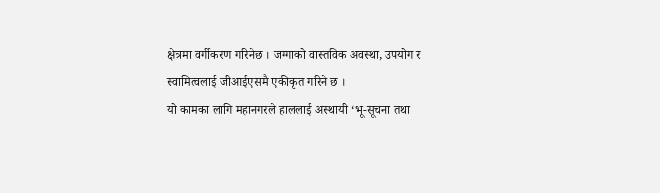क्षेत्रमा वर्गीकरण गरिनेछ । जग्गाको वास्तविक अवस्था, उपयोग र स्वामित्वलाई जीआईएसमै एकीकृत गरिने छ ।
यो कामका लागि महानगरले हाललाई अस्थायी ‘भू-सूचना तथा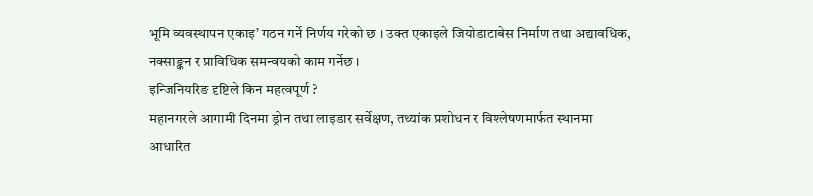भूमि व्यवस्थापन एकाइ’ गठन गर्ने निर्णय गरेको छ । उक्त एकाइले जियोडाटाबेस निर्माण तथा अद्यावधिक, नक्साङ्कन र प्राविधिक समन्वयको काम गर्नेछ ।
इन्जिनियरिङ दृष्टिले किन महत्वपूर्ण ?
महानगरले आगामी दिनमा ड्रोन तथा लाइडार सर्वेक्षण, तथ्यांक प्रशोधन र विश्लेषणमार्फत स्थानमा आधारित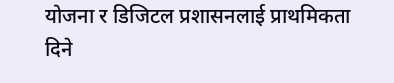योजना र डिजिटल प्रशासनलाई प्राथमिकता दिने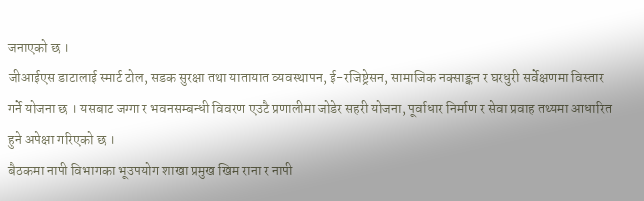जनाएको छ ।
जीआईएस डाटालाई स्मार्ट टोल, सडक सुरक्षा तथा यातायात व्यवस्थापन, ई-रजिष्ट्रेसन, सामाजिक नक्साङ्कन र घरधुरी सर्वेक्षणमा विस्तार गर्ने योजना छ । यसबाट जग्गा र भवनसम्बन्धी विवरण एउटै प्रणालीमा जोडेर सहरी योजना, पूर्वाधार निर्माण र सेवा प्रवाह तथ्यमा आधारित हुने अपेक्षा गरिएको छ ।
बैठकमा नापी विभागका भूउपयोग शाखा प्रमुख खिम राना र नापी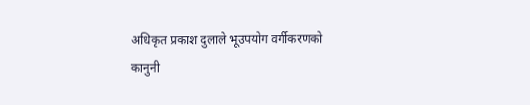अधिकृत प्रकाश दुलाले भूउपयोग वर्गीकरणको कानुनी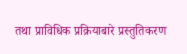तथा प्राविधिक प्रक्रियाबारे प्रस्तुतिकरण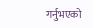गर्नुभएको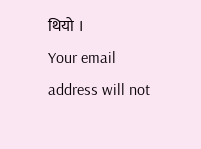थियो ।
Your email address will not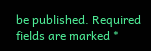be published. Required fields are marked *